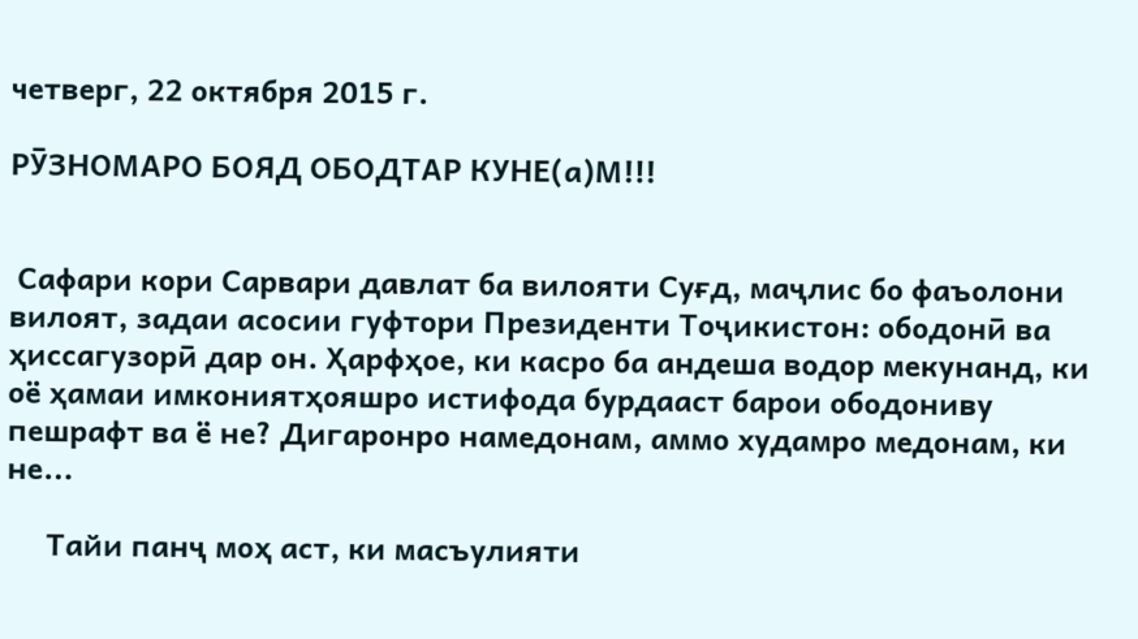четверг, 22 октября 2015 г.

РӮЗНОМАРО БОЯД ОБОДТАР КУНЕ(а)М!!!


 Сафари кори Сарвари давлат ба вилояти Суғд, маҷлис бо фаъолони вилоят, задаи асосии гуфтори Президенти Тоҷикистон: ободонӣ ва ҳиссагузорӣ дар он. Ҳарфҳое, ки касро ба андеша водор мекунанд, ки оё ҳамаи имкониятҳояшро истифода бурдааст барои ободониву пешрафт ва ё не? Дигаронро намедонам, аммо худамро медонам, ки не...

     Тайи панҷ моҳ аст, ки масъулияти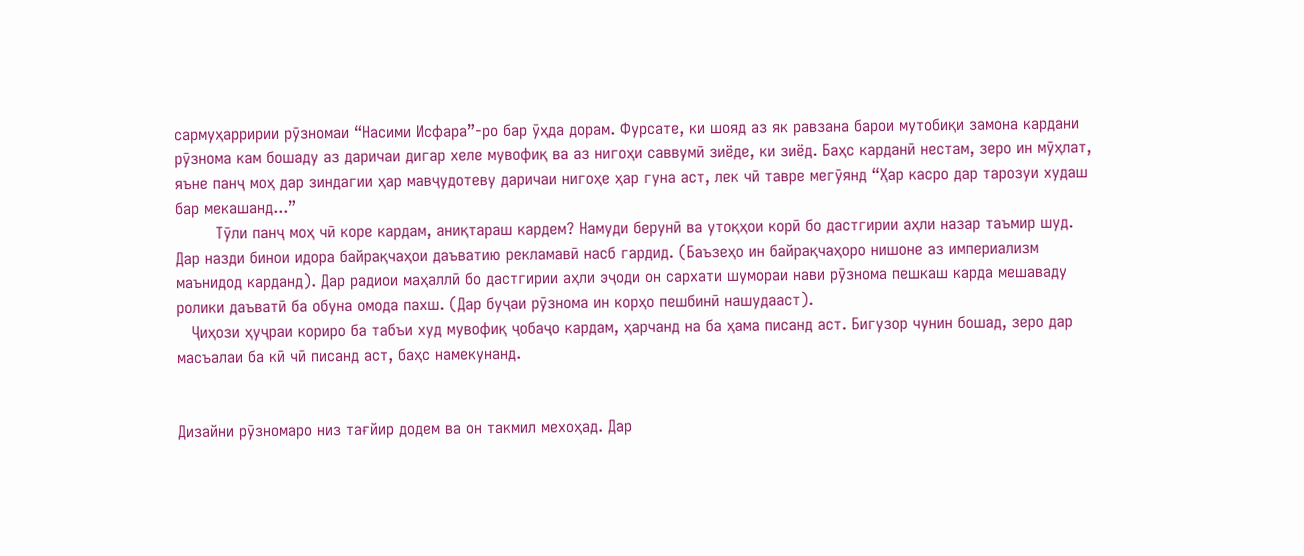сармуҳарририи рӯзномаи “Насими Исфара”-ро бар ӯҳда дорам. Фурсате, ки шояд аз як равзана барои мутобиқи замона кардани рӯзнома кам бошаду аз даричаи дигар хеле мувофиқ ва аз нигоҳи саввумӣ зиёде, ки зиёд. Баҳс карданӣ нестам, зеро ин мӯҳлат, яъне панҷ моҳ дар зиндагии ҳар мавҷудотеву даричаи нигоҳе ҳар гуна аст, лек чӣ тавре мегӯянд “Ҳар касро дар тарозуи худаш бар мекашанд...”
        Тӯли панҷ моҳ чӣ коре кардам, аниқтараш кардем? Намуди берунӣ ва утоқҳои корӣ бо дастгирии аҳли назар таъмир шуд. Дар назди бинои идора байрақчаҳои даъватию рекламавӣ насб гардид. (Баъзеҳо ин байрақчаҳоро нишоне аз империализм маънидод карданд). Дар радиои маҳаллӣ бо дастгирии аҳли эҷоди он сархати шумораи нави рӯзнома пешкаш карда мешаваду ролики даъватӣ ба обуна омода пахш. (Дар буҷаи рӯзнома ин корҳо пешбинӣ нашудааст).
   Ҷиҳози ҳуҷраи кориро ба табъи худ мувофиқ ҷобаҷо кардам, ҳарчанд на ба ҳама писанд аст. Бигузор чунин бошад, зеро дар масъалаи ба кӣ чӣ писанд аст, баҳс намекунанд.


Дизайни рӯзномаро низ тағйир додем ва он такмил мехоҳад. Дар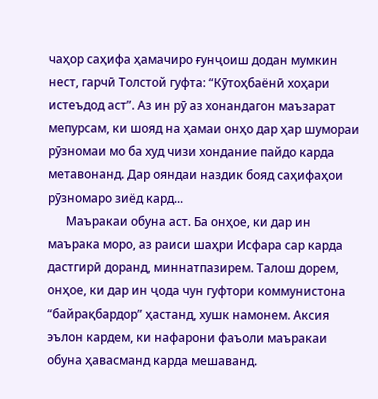чаҳор саҳифа ҳамачиро ғунҷоиш додан мумкин нест, гарчӣ Толстой гуфта: “Кӯтоҳбаёнӣ хоҳари истеъдод аст”. Аз ин рӯ аз хонандагон маъзарат мепурсам, ки шояд на ҳамаи онҳо дар ҳар шумораи рӯзномаи мо ба худ чизи хондание пайдо карда метавонанд. Дар ояндаи наздик бояд саҳифаҳои рӯзномаро зиёд кард...
      Маъракаи обуна аст. Ба онҳое, ки дар ин маърака моро, аз раиси шаҳри Исфара сар карда дастгирӣ доранд, миннатпазирем. Талош дорем, онҳое, ки дар ин ҷода чун гуфтори коммунистона “байрақбардор” ҳастанд, хушк намонем. Аксия эълон кардем, ки нафарони фаъоли маъракаи обуна ҳавасманд карда мешаванд.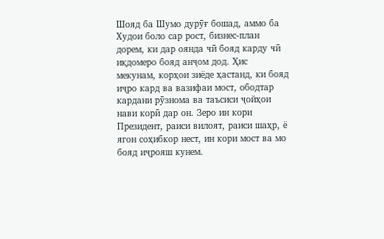Шояд ба Шумо дурӯғ бошад, аммо ба Худои боло сар рост, бизнес-план дорем, ки дар оянда чӣ бояд карду чӣ иқдомеро бояд анҷом дод. Ҳис мекунам, корҳои зиёде ҳастанд, ки бояд иҷро кард ва вазифаи мост, ободтар кардани рӯзнома ва таъсиси ҷойҳои нави корӣ дар он. Зеро ин кори Президент, раиси вилоят, раиси шаҳр, ё ягон соҳибкор нест, ин кори мост ва мо бояд иҷрояш кунем.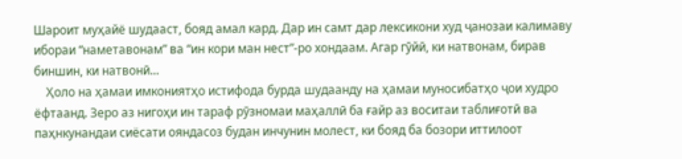Шароит муҳайё шудааст, бояд амал кард. Дар ин самт дар лексикони худ ҷанозаи калимаву ибораи “наметавонам” ва “ин кори ман нест”-ро хондаам. Агар гӯйӣ, ки натвонам, бирав биншин, ки натвонӣ...
    Ҳоло на ҳамаи имкониятҳо истифода бурда шудаанду на ҳамаи муносибатҳо ҷои худро ёфтаанд. Зеро аз нигоҳи ин тараф рӯзномаи маҳаллӣ ба ғайр аз воситаи таблиғотӣ ва паҳнкунандаи сиёсати ояндасоз будан инчунин молест, ки бояд ба бозори иттилоот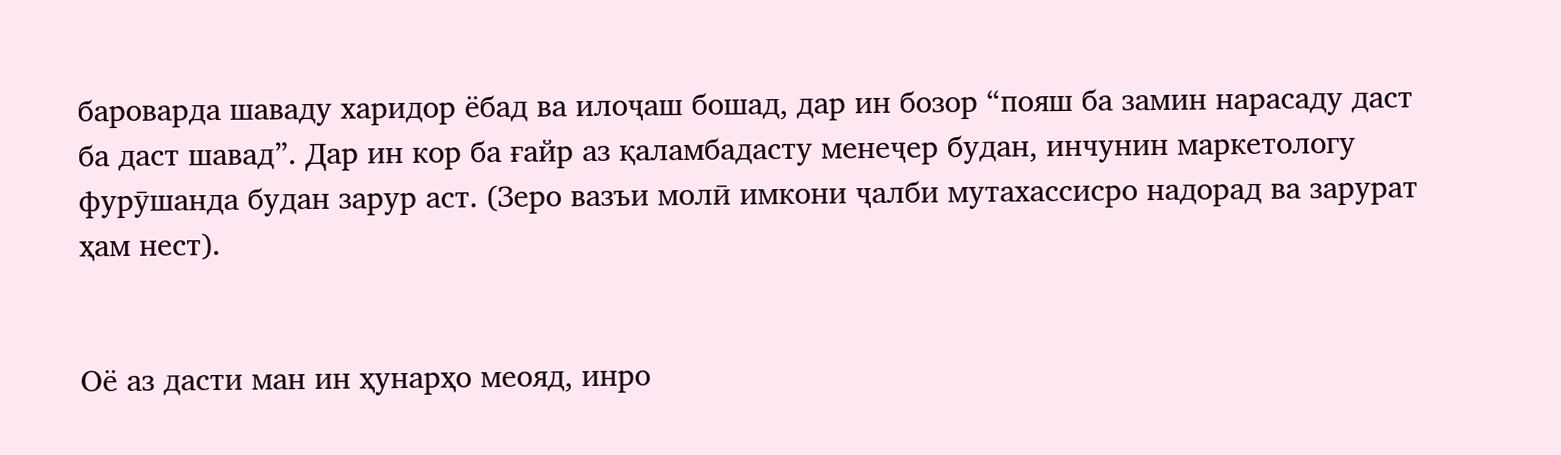бароварда шаваду харидор ёбад ва илоҷаш бошад, дар ин бозор “пояш ба замин нарасаду даст ба даст шавад”. Дар ин кор ба ғайр аз қаламбадасту менеҷер будан, инчунин маркетологу фурӯшанда будан зарур аст. (Зеро вазъи молӣ имкони ҷалби мутахассисро надорад ва зарурат ҳам нест).


Оё аз дасти ман ин ҳунарҳо меояд, инро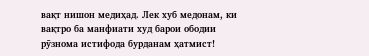вақт нишон медиҳад. Лек хуб медонам, ки вақтро ба манфиати худ барои ободии рӯзнома истифода бурданам ҳатмист!